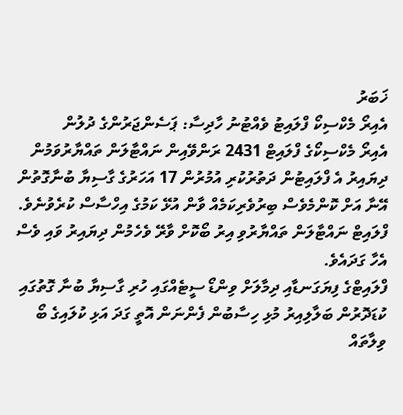ޚަބަރު
އެއިރޯ މެކްސިކޯ ފްލައިޓު ވެއްޓުނު ހާދިސާ: ޕަސެންޖަރުންގެ ދުލުން
އެއިރޯ މެކްސިކޯގެ ފްލައިޓް 2431 ރަންވޭއިން ނައްޓާލަން ތައްޔާރުވަމުން ދިޔައިރު އެ ފްލައިޓުން ދަތުރުކުރި އުމުރުން 17 އަހަރުގެ ގާސިޔާ ބުނާގޮތުން އޭނާ އަށް ކޮންމެވެސް ބިރުވެރިކަމެއް ވާން އުޅޭ ކަމުގެ އިހްސާސް ކުރެވުނެވެ. ފްލައިޓް ނައްޓާލަން ތައްޔާރުވި އިރު ބޯކޮށް ވާރޭ ވެހެމުން ދިޔައިރު ވައި ވެސް އެހާ ގަދައެވެ.
ފްލައިޓްގެ ފިޔަގަނޑާއި ދިމާލަށް ވިންޑޯ ސީޓެއްގައި ހުރި ގާސިޔާ ބުނާ ގޮތުގައި ކުޑަދޮރުން ބަލާލިއިރު މުޅި ހިސާބުން ފެންނަން އޮތީ ގަދަ އަޅި ކުލައިގެ ބޯ ވިލާތައް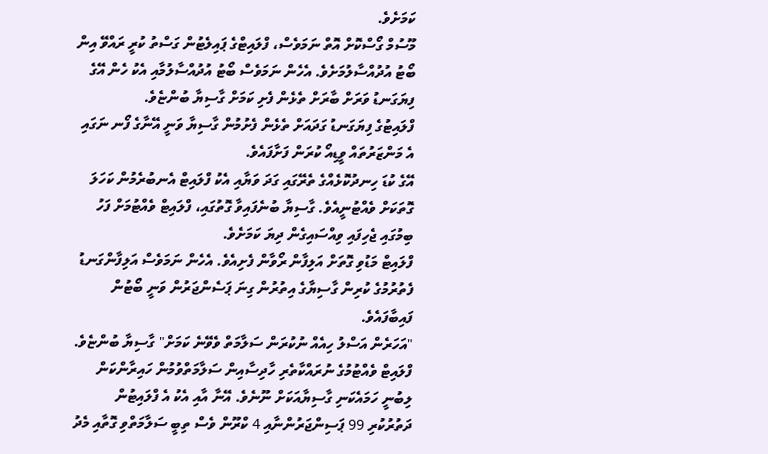ކަމަށެވެ.
މޫސުމް ގޯސްކޮށް އޮތް ނަމަވެސް، ފްލައިޓްގެ ޕައިލެޓުން ގަސްތު ކުރީ ރައްވޭ އިން ބޯޓު އުދުއްސާލުމަށެވެ. އެހެން ނަމަވެސް ބޯޓު އުދުއްސާލުމާއި އެކު ހެން އޭގެ ފިޔަގަނޑު ވަރަށް ބާރަށް ތެޅެން ފެށި ކަމަށް ގާސިޔާ ބުންޏެވެ.
ފްލައިޓުގެ ފިޔަގަނޑު ގަދައަށް ތެޅެން ފެށުމުން ގާސިޔާ ވަނީ އޭނާގެ ފޯނ ނަގައި އެ މަންޒަރުތައް ވީޑިއޯ ކުރަން ފަށާފައެވެ.
އޭގެ ކުޑަ ހިނދުކޮޅެއްގެ ތެރޭގައި ގަދަ ވަޔާއި އެކު ފްލައިޓް އެނބުރެމުން ކަހަލަ ގޮތަކަށް ވެއްޓުނީއެވެ. ގާސިޔާ ބުނެފައިވާ ގޮތުގައި، ފްލައިޓް ވެއްޓުމަށް ފަހު ބިމުގައި ޖެހިފައި ވިއްސައިގެން ދިޔަ ކަމަށެވެ.
ފްލައިޓް މަޑުވި ގޮތަށް އަލިފާން ރޯވާން ފެށިއެވެ. އެހެން ނަމަވެސް އަލިފާންގަނޑު ފެތުރުމުގެ ކުރިން ގާސިޔާގެ އިތުރުން ގިނަ ޕަސެންޖަރުން ވަނީ ބޯޓުން ފައިބާފައެވެ.
"އަހަރެން އަސްލު ހިއެއް ނުކުރަން ސަލާމަތް ވެވޭނެ ކަމަށް" ގާސިޔާ ބުންޏެވެ.
ފްލައިޓް ވެއްޓުމުގެ ނުރައްކާތެރި ހާދިސާއިން ސަލާމަތްވުމުން ހައިރާންކަން ލިބުނީ ހަމައެކަނި ގާސިޔާއަކަށް ނޫނެވެ. އޭނާ އާއި އެކު އެ ފްލައިޓުން ދަތުރުކުރި 99 ޕަސިންޖަރުންނާއި 4 ކްރޫން ވެސް ތިބީ ސަލާމަތްވި ގޮތާއި މެދު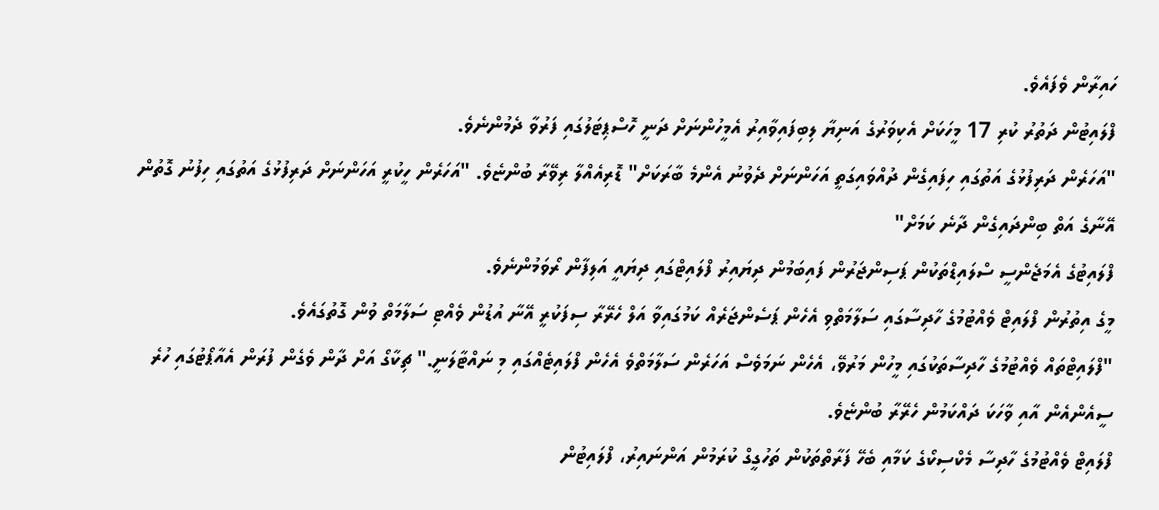ހައިރާން ވެފައެވެ.
ފްލައިޓުން ދަތުރު ކުރި 17 މީހަކަށް އެކިވަރުގެ އަނިޔާ ލިބިފައިވާއިރު އެމީހުންނަށް ދަނީ ހޮސްޕިޓަލުގައި ފަރުވާ ދެމުންނެވެ.
"އަހަރެން ދަރިފުޅުގެ އަތުގައި ހިފައިގެން ދުއްވައިގަތީ އަހަންނަށް ދެވުނު އެންމެ ބާރަކަށް" ޑޮރިއެއްލާ ރިވޭރާ ބުންޏެވެ. "އަހަރެން ހީކުރީ އަހަންނަށް ދަރިފުޅުގެ އަތުގައި ހިފުނު ގޮތުން އޭނާގެ އަތް ބިންދައިގެން ދާނެ ކަމަށް"
ފްލައިޓުގެ އެމަޖެންސީ ސްލައިޑްތަކުން ޕަސިންޖަރުން ފައިބަމުން ދިޔައިރު ފްލައިޓްގައި ދިޔައީ އަލިފާން ރޯވަމުންނެވެ.
މީގެ އިތުރުން ފްލައިޓް ވެއްޓުމުގެ ހާދިސާގައި ސަލާމަތްވި އެހެން ޕަސެންޖަރެއް ކަމުގައިވާ އަލް ހެރޭރާ ސިފަކުރީ އޭނާ އުޑުން ވެއްޓި ސަލާމަތް ވުން ގޮތުގައެވެ.
"ފްލައިޓްތައް ވެއްޓުމުގެ ހާދިސާތަކުގައި މީހުން މަރުވޭ، އެހެން ނަމަވެސް އަހަރެން ސަލާމަތްވެ އެހެން ފްލައިޓެއްގައި މި ނައްޓާލަނީ." ޗިކާގޯ އަށް ދާން ވެގެން ފުރަން އެއާޕޯޓުގައި ހުރެ ސީއެންއެން އާއި ވާހަކަ ދައްކަމުން ހެރޭރާ ބުންޏެވެ.
ފްލައިޓް ވެއްޓުމުގެ ހާދިސާ މެކްސިކޯގެ ކަމާއި ބެހޭ ފަރާތްތަކުން ތަހުގީގް ކުރަމުން އަންނައިރު، ފްލައިޓުން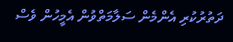ދަތުރުކުރި އެންމެން ސަލާމަތްވުން އެމީހުން ވެސް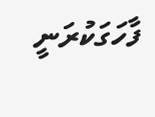ފާހަގަކުރަނީ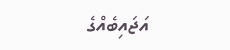އަޖައިބެއްގެ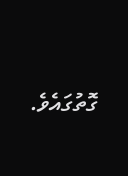ގޮތުގައެވެ.